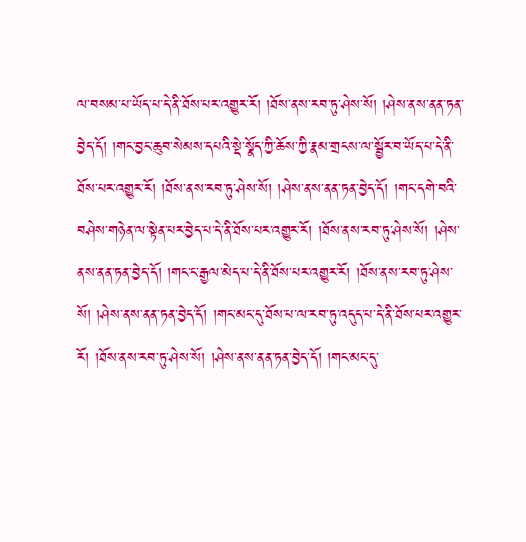ལ་བསམ་པ་ཡོད་པ་དེ་ནི་ཐོས་པར་འགྱུར་རོ། །ཐོས་ནས་རབ་ཏུ་ཤེས་སོ། །ཤེས་ནས་ནན་ཏན་བྱེད་དོ། །གང་བྱང་ཆུབ་སེམས་དཔའི་སྡེ་སྣོད་ཀྱི་ཆོས་ཀྱི་རྣམ་གྲངས་ལ་སྦྱོར་བ་ཡོད་པ་དེ་ནི་ཐོས་པར་འགྱུར་རོ། །ཐོས་ནས་རབ་ཏུ་ཤེས་སོ། །ཤེས་ནས་ནན་ཏན་བྱེད་དོ། །གང་དགེ་བའི་བཤེས་གཉེན་ལ་སྟེན་པར་བྱེད་པ་དེ་ནི་ཐོས་པར་འགྱུར་རོ། །ཐོས་ནས་རབ་ཏུ་ཤེས་སོ། །ཤེས་ནས་ནན་ཏན་བྱེད་དོ། །གང་ང་རྒྱལ་མེད་པ་དེ་ནི་ཐོས་པར་འགྱུར་རོ། །ཐོས་ནས་རབ་ཏུ་ཤེས་སོ། །ཤེས་ནས་ནན་ཏན་བྱེད་དོ། །གང་མང་དུ་ཐོས་པ་ལ་རབ་ཏུ་འདུད་པ་དེ་ནི་ཐོས་པར་འགྱུར་རོ། །ཐོས་ནས་རབ་ཏུ་ཤེས་སོ། །ཤེས་ནས་ནན་ཏན་བྱེད་དོ། །གང་མང་དུ་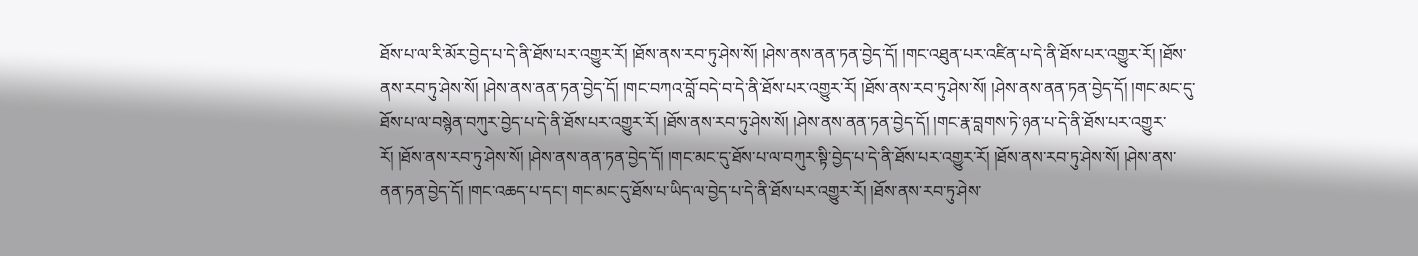ཐོས་པ་ལ་རི་མོར་བྱེད་པ་དེ་ནི་ཐོས་པར་འགྱུར་རོ། །ཐོས་ནས་རབ་ཏུ་ཤེས་སོ། །ཤེས་ནས་ནན་ཏན་བྱེད་དོ། །གང་འཐུན་པར་འཛིན་པ་དེ་ནི་ཐོས་པར་འགྱུར་རོ། །ཐོས་ནས་རབ་ཏུ་ཤེས་སོ། །ཤེས་ནས་ནན་ཏན་བྱེད་དོ། །གང་བཀའ་བློ་བདེ་བ་དེ་ནི་ཐོས་པར་འགྱུར་རོ། །ཐོས་ནས་རབ་ཏུ་ཤེས་སོ། །ཤེས་ནས་ནན་ཏན་བྱེད་དོ། །གང་མང་དུ་ཐོས་པ་ལ་བསྙེན་བཀུར་བྱེད་པ་དེ་ནི་ཐོས་པར་འགྱུར་རོ། །ཐོས་ནས་རབ་ཏུ་ཤེས་སོ། །ཤེས་ནས་ནན་ཏན་བྱེད་དོ། །གང་རྣ་བླགས་ཏེ་ཉན་པ་དེ་ནི་ཐོས་པར་འགྱུར་རོ། །ཐོས་ནས་རབ་ཏུ་ཤེས་སོ། །ཤེས་ནས་ནན་ཏན་བྱེད་དོ། །གང་མང་དུ་ཐོས་པ་ལ་བཀུར་སྟི་བྱེད་པ་དེ་ནི་ཐོས་པར་འགྱུར་རོ། །ཐོས་ནས་རབ་ཏུ་ཤེས་སོ། །ཤེས་ནས་ནན་ཏན་བྱེད་དོ། །གང་འཆད་པ་དང་། གང་མང་དུ་ཐོས་པ་ཡིད་ལ་བྱེད་པ་དེ་ནི་ཐོས་པར་འགྱུར་རོ། །ཐོས་ནས་རབ་ཏུ་ཤེས་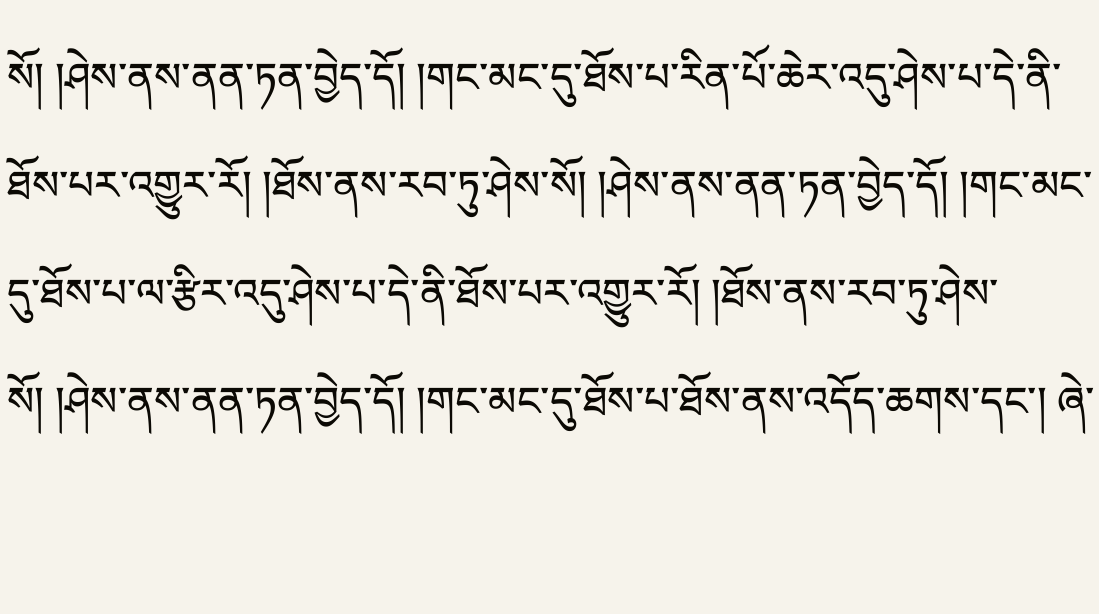སོ། །ཤེས་ནས་ནན་ཏན་བྱེད་དོ། །གང་མང་དུ་ཐོས་པ་རིན་པོ་ཆེར་འདུ་ཤེས་པ་དེ་ནི་ཐོས་པར་འགྱུར་རོ། །ཐོས་ནས་རབ་ཏུ་ཤེས་སོ། །ཤེས་ནས་ནན་ཏན་བྱེད་དོ། །གང་མང་དུ་ཐོས་པ་ལ་རྩིར་འདུ་ཤེས་པ་དེ་ནི་ཐོས་པར་འགྱུར་རོ། །ཐོས་ནས་རབ་ཏུ་ཤེས་སོ། །ཤེས་ནས་ནན་ཏན་བྱེད་དོ། །གང་མང་དུ་ཐོས་པ་ཐོས་ནས་འདོད་ཆགས་དང་། ཞེ་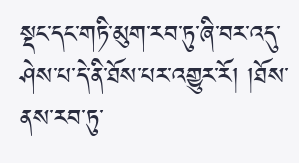སྡང་དང་གཏི་མུག་རབ་ཏུ་ཞི་བར་འདུ་ཤེས་པ་དེ་ནི་ཐོས་པར་འགྱུར་རོ། །ཐོས་ནས་རབ་ཏུ་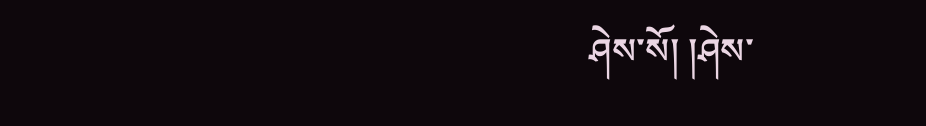ཤེས་སོ། །ཤེས་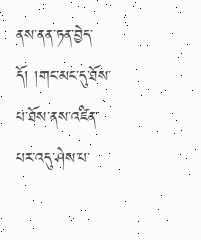ནས་ནན་ཏན་བྱེད་དོ། །གང་མང་དུ་ཐོས་པ་ཐོས་ནས་འཛིན་པར་འདུ་ཤེས་པ་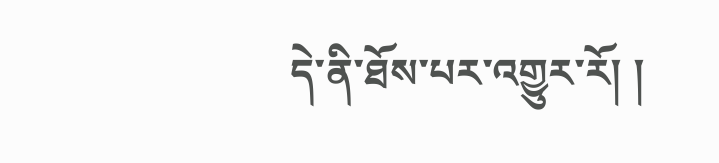དེ་ནི་ཐོས་པར་འགྱུར་རོ། །